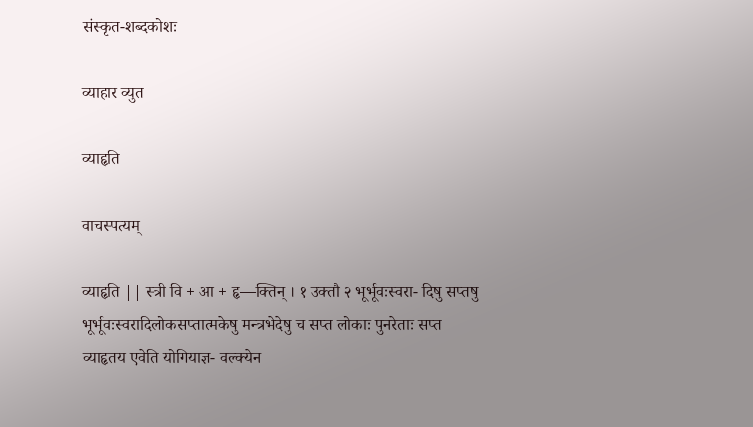संस्कृत-शब्दकोशः

व्याहार व्युत

व्याहृति

वाचस्पत्यम्

व्याहृति || स्त्री वि + आ + हृ—क्तिन् । १ उक्तौ २ भूर्भूवःस्वरा- दिषु सप्तषु भूर्भूवःस्वरादिलोकसप्तात्मकेषु मन्त्रभेदेषु च सप्त लोकाः पुनरेताः सप्त व्याहृतय एवेति योगियाज्ञ- वल्क्येन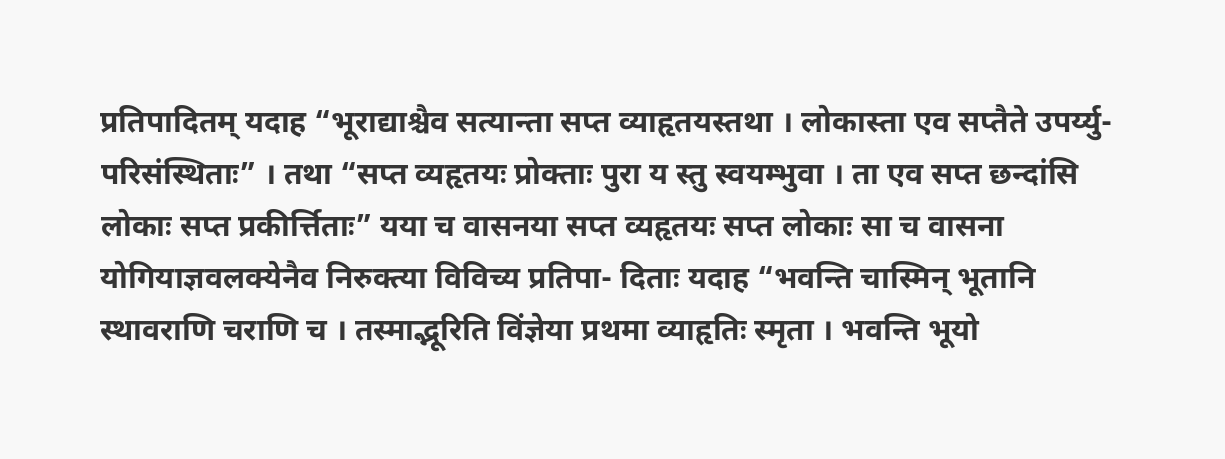प्रतिपादितम् यदाह “भूराद्याश्चैव सत्यान्ता सप्त व्याहृतयस्तथा । लोकास्ता एव सप्तैते उपर्य्यु- परिसंस्थिताः” । तथा “सप्त व्यहृतयः प्रोक्ताः पुरा य स्तु स्वयम्भुवा । ता एव सप्त छन्दांसि लोकाः सप्त प्रकीर्त्तिताः” यया च वासनया सप्त व्यहृतयः सप्त लोकाः सा च वासना योगियाज्ञवलक्येनैव निरुक्त्या विविच्य प्रतिपा- दिताः यदाह “भवन्ति चास्मिन् भूतानि स्थावराणि चराणि च । तस्माद्भूरिति विंज्ञेया प्रथमा व्याहृतिः स्मृता । भवन्ति भूयो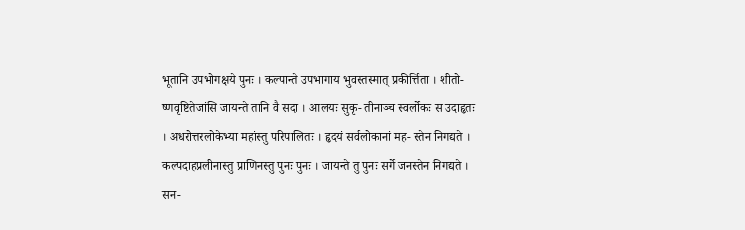भूतानि उपभोगक्षये पुनः । कल्पान्ते उपभागाय भुवस्तस्मात् प्रकीर्त्तिता । शीतो- ष्णवृष्टितेजांसि जायन्ते तानि वै सदा । आलयः सुकृ- तीनाञ्च स्वर्लोकः स उदाहृतः । अधरोत्तरलोकेभ्या महांस्तु परिपालितः । हृदयं सर्वलोकानां मह- स्तेन निगद्यते । कल्पदाहप्रलीनास्तु प्राणिनस्तु पुनः पुनः । जायन्ते तु पुनः सर्गे जनस्तेन निगद्यते । सन-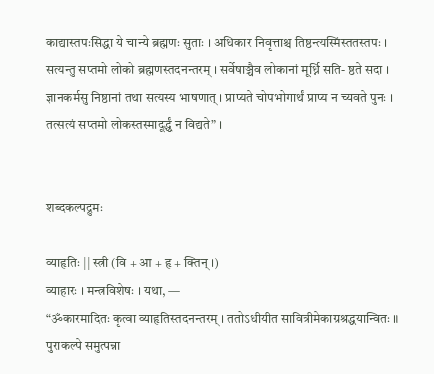काद्यास्तपःसिद्धा ये चान्ये ब्रह्मणः सुताः । अधिकार निवृत्ताश्च तिष्ठन्त्यस्मिंस्ततस्तपः । सत्यन्तु सप्तमो लोको ब्रह्मणस्तदनन्तरम् । सर्वेषाञ्चैव लोकानां मूर्ध्नि सति- ष्ठते सदा । ज्ञानकर्मसु निष्ठानां तथा सत्यस्य भाषणात् । प्राप्यते चोपभोगार्थं प्राप्य न च्यवते पुनः । तत्सत्यं सप्तमो लोकस्तस्मादूर्द्ध्वं न विद्यते” ।


शब्दकल्पद्रुमः

व्याहृतिः || स्त्री (वि + आ + हृ + क्तिन् ।)
व्याहारः । मन्त्रविशेषः । यथा, —
“ॐकारमादितः कृत्वा व्याहृतिस्तदनन्तरम् । ततोऽधीयीत सावित्रीमेकाग्रश्रद्धयान्वितः ॥ पुराकल्पे समुत्पन्ना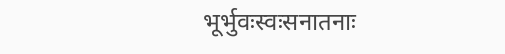भूर्भुवःस्वःसनातनाः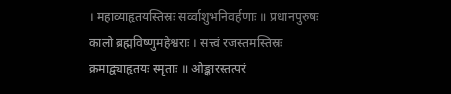। महाव्याहृतयस्तिस्रः सर्व्वाशुभनिवर्हणाः ॥ प्रधानपुरुषः कालो ब्रह्मविष्णुमहेश्वराः । सत्त्वं रजस्तमस्तिस्रः क्रमाद्व्याहृतयः स्मृताः ॥ ओङ्कारस्तत्परं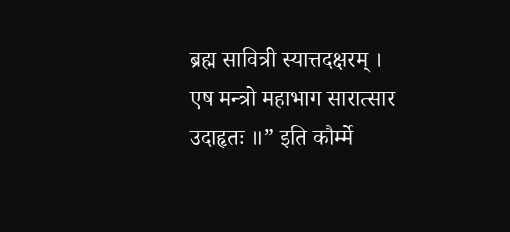ब्रह्म सावित्री स्यात्तदक्षरम् । एष मन्त्रो महाभाग सारात्सार उदाहृतः ॥” इति कौर्म्मे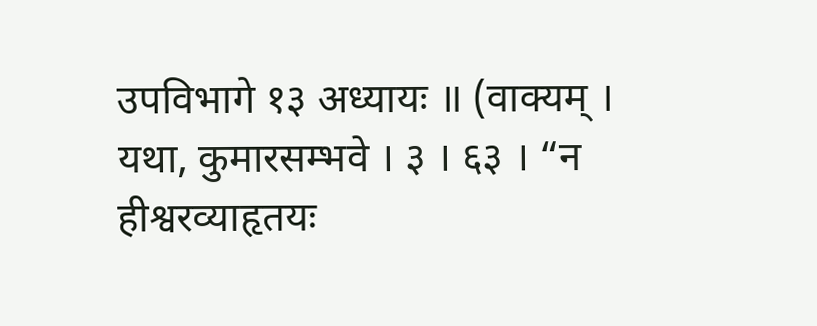उपविभागे १३ अध्यायः ॥ (वाक्यम् । यथा, कुमारसम्भवे । ३ । ६३ । “न हीश्वरव्याहृतयः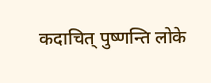कदाचित् पुष्णन्ति लोके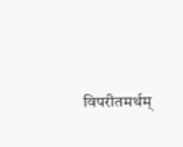विपरीतमर्थम्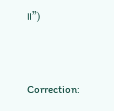॥”)



Correction: